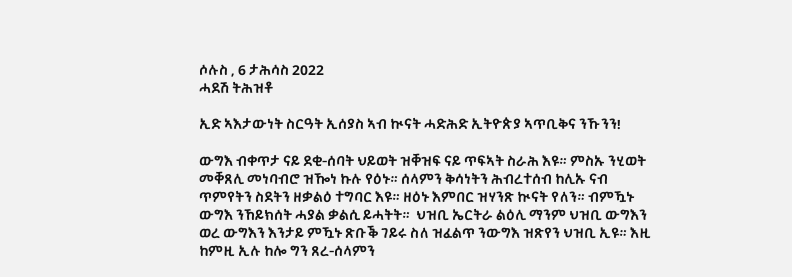ሶሉስ , 6 ታሕሳስ 2022
ሓደሽ ትሕዝቶ

ኢድ ኣእታውነት ስርዓት ኢሰያስ ኣብ ኲናት ሓድሕድ ኢትዮጵያ ኣጥቢቅና ንኹንን!

ውግእ ብቀጥታ ናይ ደቂ-ሰባት ህይወት ዝቐዝፍ ናይ ጥፍኣት ስራሕ እዩ። ምስኡ ንሂወት መቐጸሊ መነባብሮ ዝዀነ ኩሉ የዕኑ። ሰላምን ቅሳነትን ሕብረተሰብ ከሊኡ ናብ ጥምየትን ስደትን ዘቃልዕ ተግባር እዩ። ዘዕኑ እምበር ዝሃንጽ ኲናት የለን። ብምዃኑ ውግእ ንኸይክሰት ሓያል ቃልሲ ይሓትት።  ህዝቢ ኤርትራ ልዕሊ ማንም ህዝቢ ውግእን ወረ ውግእን እንታይ ምዃኑ ጽቡቕ ገይሩ ስለ ዝፈልጥ ንውግእ ዝጽየን ህዝቢ ኢዩ። እዚ ከምዚ ኢሉ ከሎ ግን ጸረ-ሰላምን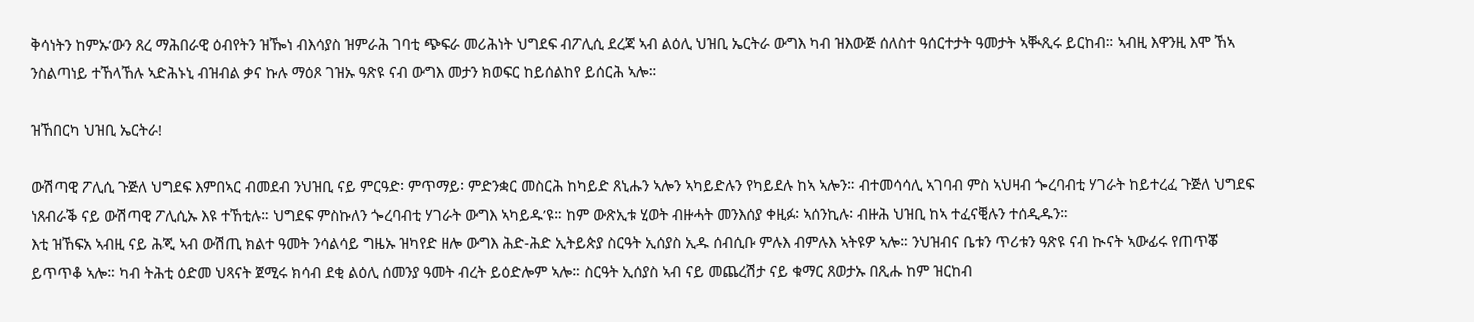ቅሳነትን ከምኡ’ውን ጸረ ማሕበራዊ ዕብየትን ዝዀነ ብእሳያስ ዝምራሕ ገባቲ ጭፍራ መሪሕነት ህግደፍ ብፖሊሲ ደረጃ ኣብ ልዕሊ ህዝቢ ኤርትራ ውግእ ካብ ዝእውጅ ሰለስተ ዓሰርተታት ዓመታት ኣቚጺሩ ይርከብ። ኣብዚ እዋንዚ እሞ ኸኣ ንስልጣነይ ተኸላኸሉ ኣድሕኑኒ ብዝብል ቃና ኩሉ ማዕጾ ገዝኡ ዓጽዩ ናብ ውግእ መታን ክወፍር ከይሰልከየ ይሰርሕ ኣሎ።

ዝኸበርካ ህዝቢ ኤርትራ!

ውሽጣዊ ፖሊሲ ጉጅለ ህግደፍ እምበኣር ብመደብ ንህዝቢ ናይ ምርዓድ፡ ምጥማይ፡ ምድንቋር መስርሕ ከካይድ ጸኒሑን ኣሎን ኣካይድሉን የካይደሉ ከኣ ኣሎን። ብተመሳሳሊ ኣገባብ ምስ ኣህዛብ ጐረባብቲ ሃገራት ከይተረፈ ጉጅለ ህግደፍ ነጸብራቕ ናይ ውሽጣዊ ፖሊሲኡ እዩ ተኸቲሉ። ህግደፍ ምስኩለን ጐረባብቲ ሃገራት ውግእ ኣካይዱ’ዩ። ከም ውጽኢቱ ሂወት ብዙሓት መንእሰያ ቀዚፉ፡ ኣሰንኪሉ፡ ብዙሕ ህዝቢ ከኣ ተፈናቒሉን ተሰዲዱን።
እቲ ዝኸፍአ ኣብዚ ናይ ሕጂ ኣብ ውሽጢ ክልተ ዓመት ንሳልሳይ ግዜኡ ዝካየድ ዘሎ ውግእ ሕድ-ሕድ ኢትይጵያ ስርዓት ኢሰያስ ኢዱ ሰብሲቡ ምሉእ ብምሉእ ኣትዩዎ ኣሎ። ንህዝብና ቤቱን ጥሪቱን ዓጽዩ ናብ ኲናት ኣውፊሩ የጠጥቖ ይጥጥቆ ኣሎ። ካብ ትሕቲ ዕድመ ህጻናት ጀሚሩ ክሳብ ደቂ ልዕሊ ሰመንያ ዓመት ብረት ይዕድሎም ኣሎ። ስርዓት ኢሰያስ ኣብ ናይ መጨረሽታ ናይ ቁማር ጸወታኡ በጺሑ ከም ዝርከብ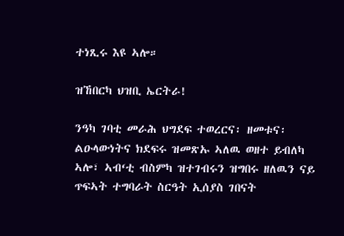ተነጺሩ እዩ ኣሎ።

ዝኸበርካ ህዝቢ ኤርትራ!

ንዓካ ገባቲ መራሕ ህግደፍ ተወረርና፡ ዘመቱና፡ ልዑላውነትና ክደፍሩ ዝመጽኡ ኣለዉ ወዘተ ይብለካ ኣሎ፣ ኣብ‘ቲ ብስምካ ዝተገብሩን ዝግበሩ ዘለዉን ናይ ጥፍኣት ተግባራት ስርዓት ኢሰያስ ገበናት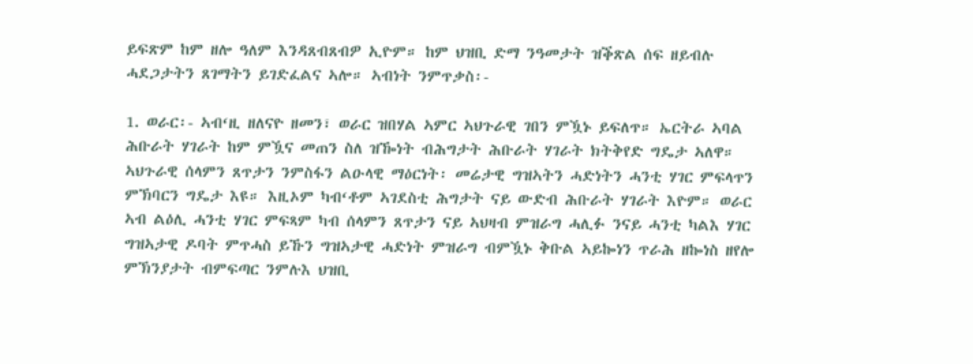ይፍጽም ከም ዘሎ ዓለም እንዳጸብጸብዎ ኢዮም። ከም ህዝቢ ድማ ንዓመታት ዝቕጽል ሰፍ ዘይብሉ ሓደጋታትን ጸገማትን ይገድፈልና ኣሎ። ኣብነት ንምጥቃስ፡-

1. ወራር፡- ኣብ‘ዚ ዘለናዮ ዘመን፣ ወራር ዝበሃል ኣምር ኣህጉራዊ ገበን ምዃኑ ይፍለጥ። ኤርትራ ኣባል ሕቡራት ሃገራት ከም ምዃና መጠን ስለ ዝዀነት ብሕግታት ሕቡራት ሃገራት ክትቅየድ ግዴታ ኣለዋ። ኣህጉራዊ ሰላምን ጸጥታን ንምስፋን ልዑላዊ ማዕርነት፡ መሬታዊ ግዝኣትን ሓድነትን ሓንቲ ሃገር ምፍላጥን ምኽባርን ግዴታ እዩ። እዚኦም ካብ‘ቶም ኣገደስቲ ሕግታት ናይ ውድብ ሕቡራት ሃገራት እዮም። ወራር ኣብ ልዕሊ ሓንቲ ሃገር ምፍጻም ካብ ሰላምን ጸጥታን ናይ ኣህዛብ ምዝራግ ሓሊፉ ንናይ ሓንቲ ካልእ ሃገር ግዝኣታዊ ዶባት ምጥሓስ ይኹን ግዝኣታዊ ሓድነት ምዝራግ ብምዃኑ ቅቡል ኣይኰነን ጥራሕ ዘኰነስ ዘየሎ ምኽንያታት ብምፍጣር ንምሉእ ህዝቢ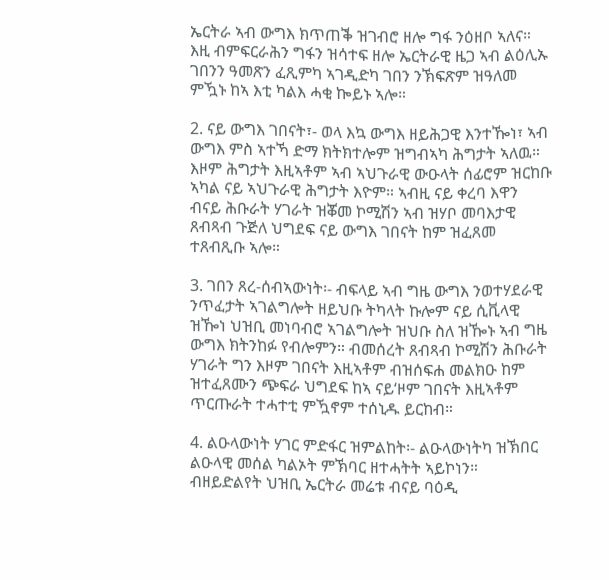ኤርትራ ኣብ ውግእ ክጥጠቕ ዝገብሮ ዘሎ ግፋ ንዕዘቦ ኣለና። እዚ ብምፍርራሕን ግፋን ዝሳተፍ ዘሎ ኤርትራዊ ዜጋ ኣብ ልዕሊኡ ገበንን ዓመጽን ፈጺምካ ኣገዲድካ ገበን ንኽፍጽም ዝዓለመ ምዃኑ ከኣ እቲ ካልእ ሓቂ ኰይኑ ኣሎ።

2. ናይ ውግእ ገበናት፣- ወላ እኳ ውግእ ዘይሕጋዊ እንተዀነ፣ ኣብ ውግእ ምስ ኣተኻ ድማ ክትክተሎም ዝግብኣካ ሕግታት ኣለዉ። እዞም ሕግታት እዚኣቶም ኣብ ኣህጉራዊ ውዑላት ሰፊሮም ዝርከቡ ኣካል ናይ ኣህጉራዊ ሕግታት እዮም። ኣብዚ ናይ ቀረባ እዋን ብናይ ሕቡራት ሃገራት ዝቖመ ኮሚሽን ኣብ ዝሃቦ መባእታዊ ጸብጻብ ጉጅለ ህግደፍ ናይ ውግእ ገበናት ከም ዝፈጸመ ተጸብጺቡ ኣሎ።

3. ገበን ጸረ-ሰብኣውነት፡- ብፍላይ ኣብ ግዜ ውግእ ንወተሃደራዊ ንጥፈታት ኣገልግሎት ዘይህቡ ትካላት ኩሎም ናይ ሲቪላዊ ዝዀነ ህዝቢ መነባብሮ ኣገልግሎት ዝህቡ ስለ ዝዀኑ ኣብ ግዜ ውግእ ክትንከፉ የብሎምን። ብመሰረት ጸብጻብ ኮሚሽን ሕቡራት ሃገራት ግን እዞም ገበናት እዚኣቶም ብዝሰፍሐ መልክዑ ከም ዝተፈጸሙን ጭፍራ ህግደፍ ከኣ ናይ‘ዞም ገበናት እዚኣቶም ጥርጡራት ተሓተቲ ምዃኖም ተሰኒዱ ይርከብ።

4. ልዑላውነት ሃገር ምድፋር ዝምልከት፡- ልዑላውነትካ ዝኽበር ልዑላዊ መሰል ካልኦት ምኽባር ዘተሓትት ኣይኮነን። ብዘይድልየት ህዝቢ ኤርትራ መሬቱ ብናይ ባዕዲ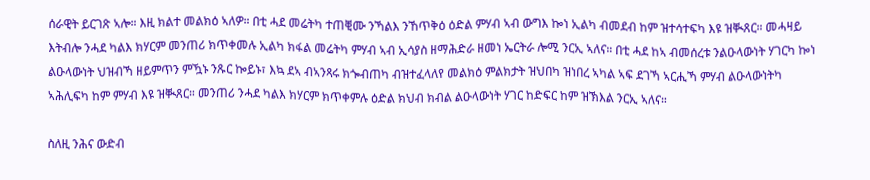ሰራዊት ይርገጽ ኣሎ። እዚ ክልተ መልክዕ ኣለዎ። በቲ ሓደ መሬትካ ተጠቒሙ ንኻልእ ንኸጥቅዕ ዕድል ምሃብ ኣብ ውግእ ኰነ ኢልካ ብመደብ ከም ዝተሳተፍካ እዩ ዝቚጸር። መሓዛይ እትብሎ ንሓደ ካልእ ክሃርም መንጠሪ ክጥቀመሉ ኢልካ ክፋል መሬትካ ምሃብ ኣብ ኢሳያስ ዘማሕድራ ዘመነ ኤርትራ ሎሚ ንርኢ ኣለና። በቲ ሓደ ከኣ ብመሰረቱ ንልዑላውነት ሃገርካ ኰነ ልዑላውነት ህዝብኻ ዘይምጥን ምዃኑ ንጹር ኰይኑ፣ እኳ ደኣ ብኣንጻሩ ክጐብጠካ ብዝተፈላለየ መልክዕ ምልክታት ዝህበካ ዝነበረ ኣካል ኣፍ ደገኻ ኣርሒኻ ምሃብ ልዑላውነትካ ኣሕሊፍካ ከም ምሃብ እዩ ዝቚጸር። መንጠሪ ንሓደ ካልእ ክሃርም ክጥቀምሉ ዕድል ክህብ ክብል ልዑላውነት ሃገር ከድፍር ከም ዝኽእል ንርኢ ኣለና።

ስለዚ ንሕና ውድብ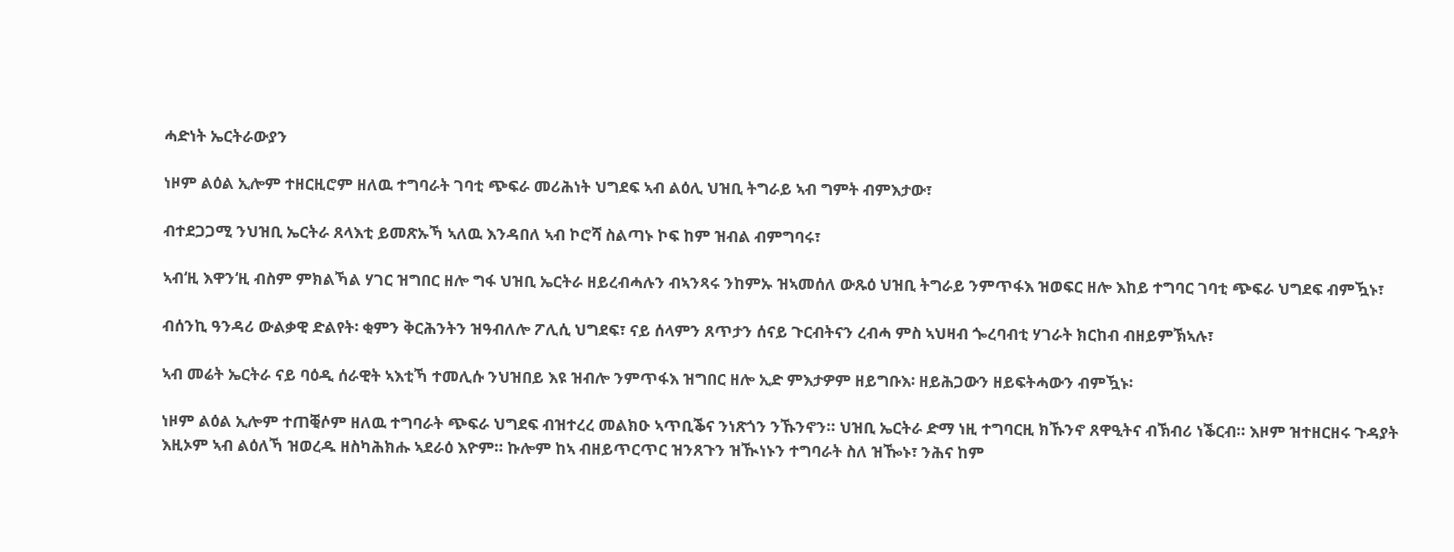ሓድነት ኤርትራውያን

ነዞም ልዕል ኢሎም ተዘርዚሮም ዘለዉ ተግባራት ገባቲ ጭፍራ መሪሕነት ህግደፍ ኣብ ልዕሊ ህዝቢ ትግራይ ኣብ ግምት ብምእታው፣

ብተደጋጋሚ ንህዝቢ ኤርትራ ጸላእቲ ይመጽኡኻ ኣለዉ እንዳበለ ኣብ ኮሮሻ ስልጣኑ ኮፍ ከም ዝብል ብምግባሩ፣

ኣብ‘ዚ እዋን‘ዚ ብስም ምክልኻል ሃገር ዝግበር ዘሎ ግፋ ህዝቢ ኤርትራ ዘይረብሓሉን ብኣንጻሩ ንከምኡ ዝኣመሰለ ውጹዕ ህዝቢ ትግራይ ንምጥፋእ ዝወፍር ዘሎ እከይ ተግባር ገባቲ ጭፍራ ህግደፍ ብምዃኑ፣

ብሰንኪ ዓንዳሪ ውልቃዊ ድልየት፡ ቂምን ቅርሕንትን ዝዓብለሎ ፖሊሲ ህግደፍ፣ ናይ ሰላምን ጸጥታን ሰናይ ጉርብትናን ረብሓ ምስ ኣህዛብ ጐረባብቲ ሃገራት ክርከብ ብዘይምኽኣሉ፣

ኣብ መሬት ኤርትራ ናይ ባዕዲ ሰራዊት ኣእቲኻ ተመሊሱ ንህዝበይ እዩ ዝብሎ ንምጥፋእ ዝግበር ዘሎ ኢድ ምእታዎም ዘይግቡእ፡ ዘይሕጋውን ዘይፍትሓውን ብምዃኑ፡

ነዞም ልዕል ኢሎም ተጠቒሶም ዘለዉ ተግባራት ጭፍራ ህግደፍ ብዝተረረ መልክዑ ኣጥቢቕና ንነጽጎን ንኹንኖን። ህዝቢ ኤርትራ ድማ ነዚ ተግባርዚ ክኹንኖ ጸዋዒትና ብኽብሪ ነቕርብ። እዞም ዝተዘርዘሩ ጉዳያት እዚኦም ኣብ ልዕለኻ ዝወረዱ ዘስካሕክሑ ኣደራዕ እዮም። ኩሎም ከኣ ብዘይጥርጥር ዝንጸጉን ዝዂነኑን ተግባራት ስለ ዝዀኑ፣ ንሕና ከም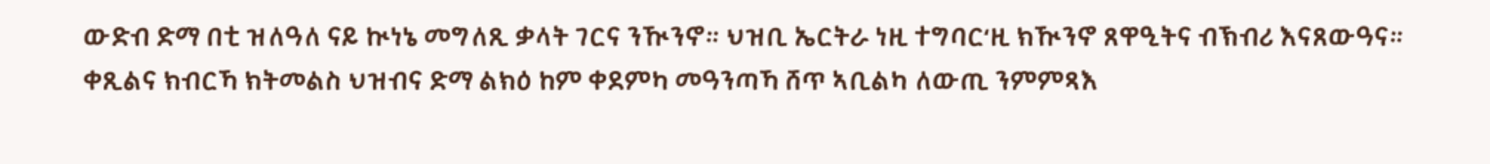ውድብ ድማ በቲ ዝለዓለ ናይ ኲነኔ መግለጺ ቃላት ገርና ንዂንኖ። ህዝቢ ኤርትራ ነዚ ተግባር‘ዚ ክዂንኖ ጸዋዒትና ብኽብሪ እናጸውዓና። ቀጺልና ክብርኻ ክትመልስ ህዝብና ድማ ልክዕ ከም ቀደምካ መዓንጣኻ ሸጥ ኣቢልካ ለውጢ ንምምጻእ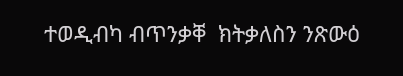ተወዲብካ ብጥንቃቐ  ክትቃለስን ንጽውዕ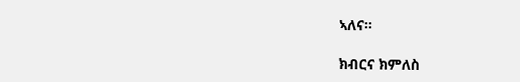ኣለና።

ክብርና ክምለስ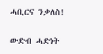ሓቢርና ንቃለስ!

ውድብ ሓድነት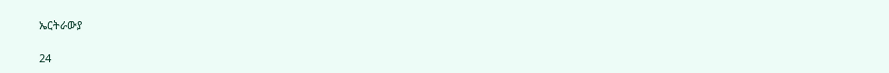ኤርትራውያ

24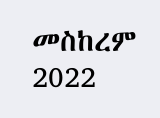መስከረም 2022